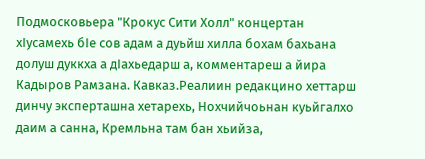Подмосковьера "Крокус Сити Холл" концертан хIусамехь бIе сов адам а дуьйш хилла бохам бахьана долуш дуккха а дIахьедарш а, комментареш а йира Кадыров Рамзана. Кавказ.Реалиин редакцино хеттарш динчу эксперташна хетарехь, Нохчийчоьнан куьйгалхо даим а санна, Кремльна там бан хьийза,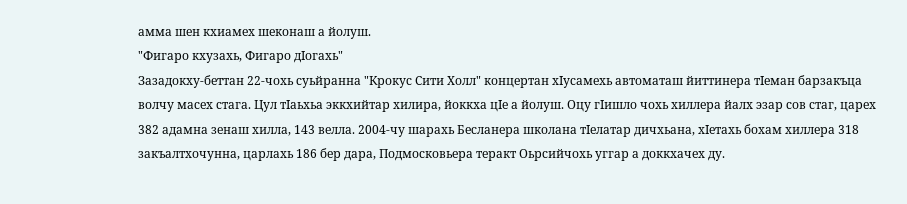амма шен кхиамех шеконаш а йолуш.
"Фигаро кхузахь, Фигаро дIогахь"
Зазадокху-беттан 22-чохь суьйранна "Крокус Сити Холл" концертан хIусамехь автоматаш йиттинера тIеман барзакъца волчу масех стага. Цул тIаьхьа эккхийтар хилира, йоккха цIе а йолуш. Оцу гIишло чохь хиллера йалх эзар сов стаг, царех 382 адамна зенаш хилла, 143 велла. 2004-чу шарахь Бесланера школана тIелатар дичхьана, хIетахь бохам хиллера 318 закъалтхочунна, царлахь 186 бер дара, Подмосковьера теракт Оьрсийчохь уггар а доккхачех ду.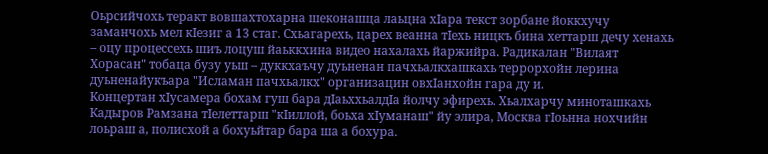Оьрсийчохь теракт вовшахтохарна шеконашца лаьцна хIара текст зорбане йоккхучу заманчохь мел кIезиг а 13 стаг. Схьагарехь, царех веанна тIехь ницкъ бина хеттарш дечу хенахь – оцу процессехь шиъ лоцуш йаьккхина видео нахалахь йаржийра. Радикалан "Вилаят Хорасан" тобаца бузу уьш – дуккхаъчу дуьненан пачхьалкхашкахь террорхойн лерина дуьненайукъара "Исламан пачхьалкх" организацин овхIанхойн гара ду и.
Концертан хIусамера бохам гуш бара дIаьххьалдIа йолчу эфирехь. Хьалхарчу миноташкахь Кадыров Рамзана тIелеттарш "кIиллой, боьха хIуманаш" йу элира, Москва гIоьнна нохчийн лоьраш а, полисхой а бохуьйтар бара ша а бохура.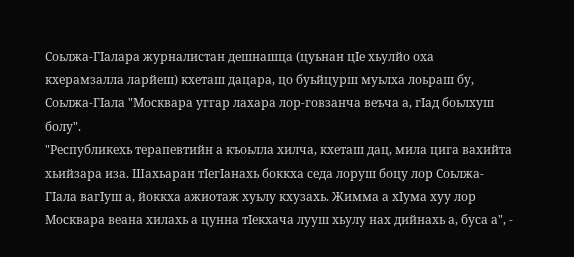Соьлжа-ГIалара журналистан дешнашца (цуьнан цIе хьулйо оха кхерамзалла ларйеш) кхеташ дацара, цо буьйцурш муьлха лоьраш бу, Соьлжа-ГIала "Москвара уггар лахара лор-говзанча веъча а, гIад боьлхуш болу".
"Республикехь терапевтийн а къоьлла хилча, кхеташ дац, мила цига вахийта хьийзара иза. Шахьаран тIегIанахь боккха седа лоруш боцу лор Соьлжа-ГIала вагIуш а, йоккха ажиотаж хуьлу кхузахь. Жимма а хIума хуу лор Москвара веана хилахь а цунна тIекхача лууш хьулу нах дийнахь а, буса а", -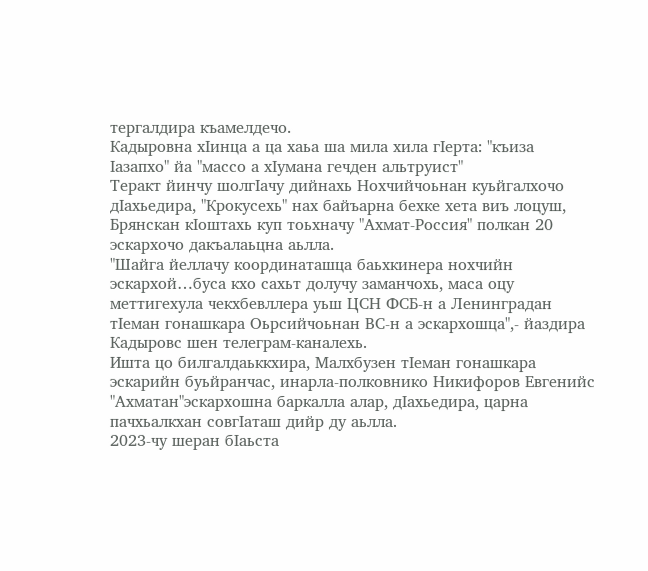тергалдира къамелдечо.
Кадыровна хIинца а ца хаьа ша мила хила гIерта: "къиза Iазапхо" йа "массо а хIумана гечден альтруист"
Теракт йинчу шолгIачу дийнахь Нохчийчоьнан куьйгалхочо дIахьедира, "Крокусехь" нах байъарна бехке хета виъ лоцуш, Брянскан кIоштахь куп тоьхначу "Ахмат-Россия" полкан 20 эскархочо дакъалаьцна аьлла.
"Шайга йеллачу координаташца баьхкинера нохчийн эскархой…буса кхо сахьт долучу заманчохь, маса оцу меттигехула чекхбевллера уьш ЦСН ФСБ-н а Ленинградан тIеман гонашкара Оьрсийчоьнан ВС-н а эскархошца",- йаздира Кадыровс шен телеграм-каналехь.
Ишта цо билгалдаьккхира, Малхбузен тIеман гонашкара эскарийн буьйранчас, инарла-полковнико Никифоров Евгенийс "Ахматан"эскархошна баркалла алар, дIахьедира, царна пачхьалкхан совгIаташ дийр ду аьлла.
2023-чу шеран бIаьста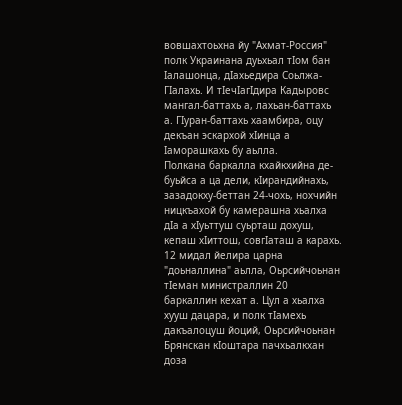вовшахтоьхна йу "Ахмат-Россия" полк Украинана дуьхьал тIом бан Iалашонца, дIахьедира Соьлжа-ГIалахь. И тIечIагIдира Кадыровс мангал-баттахь а, лахьан-баттахь а. ГIуран-баттахь хаамбира, оцу декъан эскархой хIинца а Iаморашкахь бу аьлла.
Полкана баркалла кхайкхийна де-буьйса а ца дели, кIирандийнахь, зазадокху-беттан 24-чохь, нохчийн ницкъахой бу камерашна хьалха дIа а хIуьттуш суьрташ дохуш, кепаш хIиттош, совгIаташ а карахь. 12 мидал йелира царна "доьналлина" аьлла, Оьрсийчоьнан тIеман министраллин 20 баркаллин кехат а. Цул а хьалха хууш дацара, и полк тIамехь дакъалоцуш йоций, Оьрсийчоьнан Брянскан кIоштара пачхьалкхан доза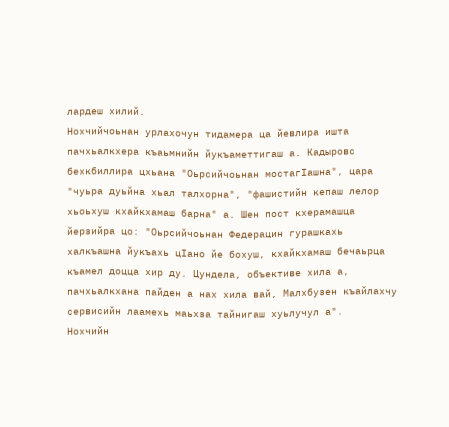лардеш хилий.
Нохчийчоьнан урлахочун тидамера ца йевлира ишта пачхьалкхера къаьмнийн йукъаметтигаш а. Кадыровс бехкбиллира цхьана "Оьрсийчоьнан мостагIашна", цара "чуьра дуьйна хьал талхорна", "фашистийн кепаш лелор хьоьхуш кхайкхамаш барна" а. Шен пост кхерамашца йерзийра цо: "Оьрсийчоьнан Федерацин гурашкахь халкъашна йукъахь цIано йе бохуш, кхайкхамаш бечаьрца къамел доцца хир ду. Цундела, объективе хила а, пачхьалкхана пайден а нах хила вай, Малхбузен къайлахчу сервисийн лаамехь маьхза тайнигаш хуьлучул а".
Нохчийн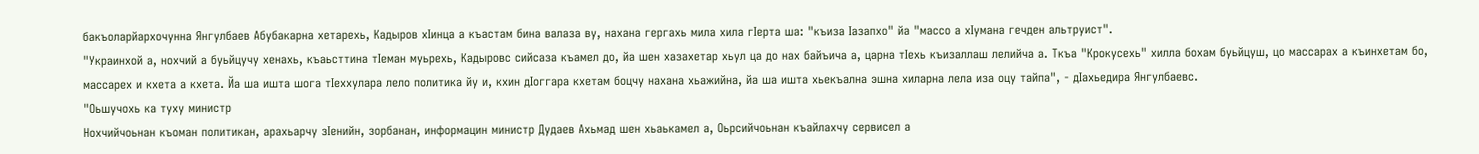бакъоларйархочунна Янгулбаев Абубакарна хетарехь, Кадыров хIинца а къастам бина валаза ву, нахана гергахь мила хила гIерта ша: "къиза Iазапхо" йа "массо а хIумана гечден альтруист".
"Украинхой а, нохчий а буьйцучу хенахь, къаьсттина тIеман муьрехь, Кадыровс сийсаза къамел до, йа шен хазахетар хьул ца до нах байъича а, царна тIехь къизаллаш лелийча а. Ткъа "Крокусехь" хилла бохам буьйцуш, цо массарах а къинхетам бо, массарех и кхета а кхета. Йа ша ишта шога тIеххулара лело политика йу и, кхин дIоггара кхетам боцчу нахана хьажийна, йа ша ишта хьекъална эшна хиларна лела иза оцу тайпа", - дIахьедира Янгулбаевс.
"Оьшучохь ка туху министр
Нохчийчоьнан къоман политикан, арахьарчу зIенийн, зорбанан, информацин министр Дудаев Ахьмад шен хьаькамел а, Оьрсийчоьнан къайлахчу сервисел а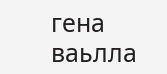гена ваьлла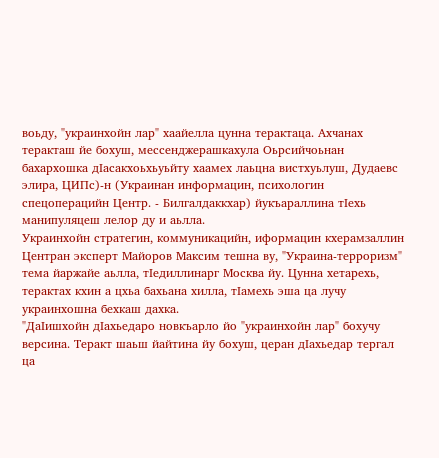воьду, "украинхойн лар" хаайелла цунна терактаца. Ахчанах теракташ йе бохуш, мессенджерашкахула Оьрсийчоьнан бахархошка дIасакхоьхьуьйту хаамех лаьцна вистхуьлуш, Дудаевс элира, ЦИПс)-н (Украинан информацин, психологин спецоперацийн Центр. - Билгалдаккхар) йукъараллина тIехь манипуляцеш лелор ду и аьлла.
Украинхойн стратегин, коммуникацийн, иформацин кхерамзаллин Центран эксперт Майоров Максим тешна ву, "Украина-терроризм" тема йаржайе аьлла, тIедиллинарг Москва йу. Цунна хетарехь, терактах кхин а цхьа бахьана хилла, тIамехь эша ца лучу украинхошна бехкаш дахка.
"ДаIишхойн дIахьедаро новкъарло йо "украинхойн лар" бохучу версина. Теракт шаьш йайтина йу бохуш, церан дIахьедар тергал ца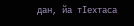дан, йа тIехтаса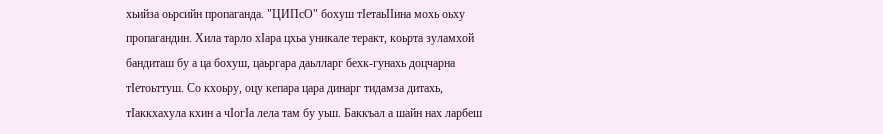хьийза оьрсийн пропаганда. "ЦИПсО" бохуш тIетаьIIина мохь оьху пропагандин. Хила тарло хIара цхьа уникале теракт, коьрта зуламхой бандиташ бу а ца бохуш, цаьргара даьлларг бехк-гунахь доцчарна тIетоьттуш. Со кхоьру, оцу кепара цара динарг тидамза дитахь, тIаккхахула кхин а чIогIа лела там бу уьш. Баккъал а шайн нах ларбеш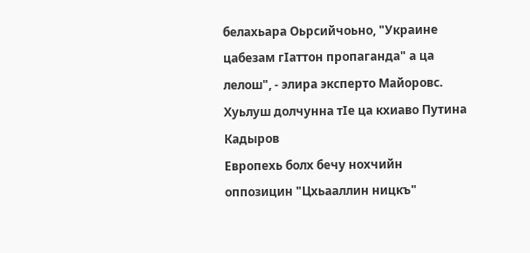белахьара Оьрсийчоьно, "Украине цабезам гIаттон пропаганда" а ца лелош", - элира эксперто Майоровс.
Хуьлуш долчунна тIе ца кхиаво Путина Кадыров
Европехь болх бечу нохчийн оппозицин "Цхьааллин ницкъ"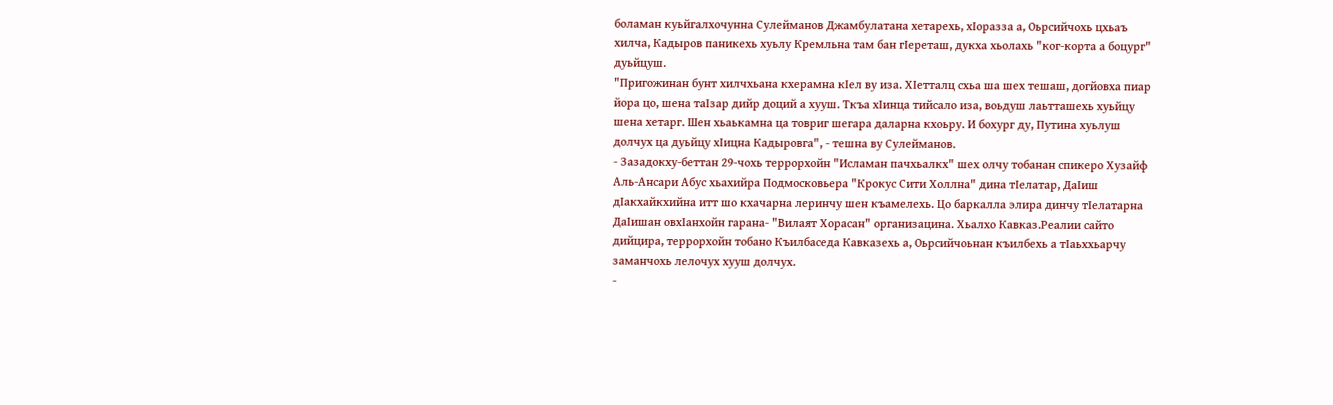боламан куьйгалхочунна Сулейманов Джамбулатана хетарехь, хIоразза а, Оьрсийчохь цхьаъ хилча, Кадыров паникехь хуьлу Кремльна там бан гIереташ, дукха хьолахь "ког-корта а боцург" дуьйцуш.
"Пригожинан бунт хилчхьана кхерамна кIел ву иза. ХIетталц схьа ша шех тешаш, догйовха пиар йора цо, шена таIзар дийр доций а хууш. Ткъа хIинца тийсало иза, воьдуш лаьтташехь хуьйцу шена хетарг. Шен хьаькамна ца товриг шегара даларна кхоьру. И бохург ду, Путина хуьлуш долчух ца дуьйцу хIицна Кадыровга", - тешна ву Сулейманов.
- Зазадокху-беттан 29-чохь террорхойн "Исламан пачхьалкх" шех олчу тобанан спикеро Хузайф Аль-Ансари Абус хьахийра Подмосковьера "Крокус Сити Холлна" дина тIелатар, ДаIиш дIакхайкхийна итт шо кхачарна леринчу шен къамелехь. Цо баркалла элира динчу тIелатарна ДаIишан овхIанхойн гарана- "Вилаят Хорасан" организацина. Хьалхо Кавказ.Реалии сайто дийцира, террорхойн тобано Къилбаседа Кавказехь а, Оьрсийчоьнан къилбехь а тIаьххьарчу заманчохь лелочух хууш долчух.
-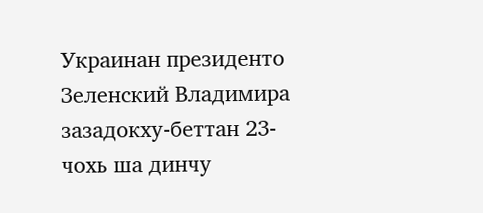Украинан президенто Зеленский Владимира зазадокху-беттан 23-чохь ша динчу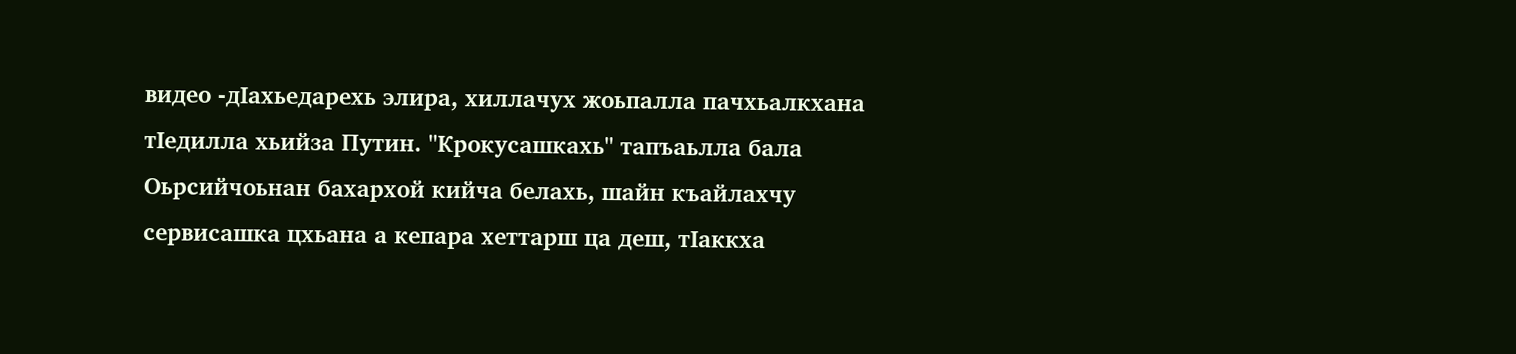видео -дIахьедарехь элира, хиллачух жоьпалла пачхьалкхана тIедилла хьийза Путин. "Крокусашкахь" тапъаьлла бала Оьрсийчоьнан бахархой кийча белахь, шайн къайлахчу сервисашка цхьана а кепара хеттарш ца деш, тIаккха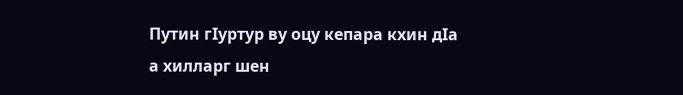Путин гIуртур ву оцу кепара кхин дIа а хилларг шен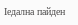Iедална пайден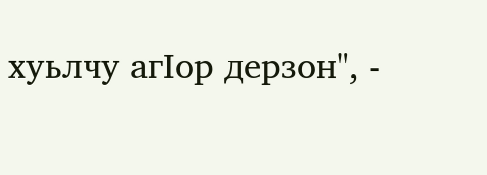хуьлчу агIор дерзон", -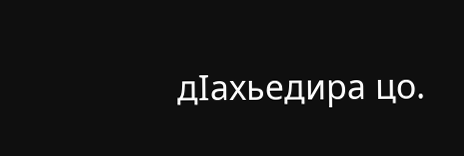дIахьедира цо.